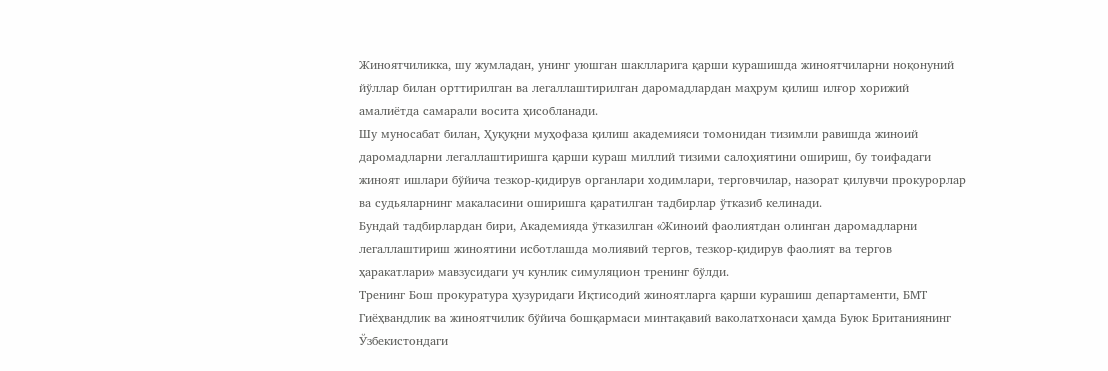Жиноятчиликка, шу жумладан, унинг уюшган шаклларига қарши курашишда жиноятчиларни ноқонуний йўллар билан орттирилган ва легаллаштирилган даромадлардан маҳрум қилиш илғор хорижий амалиётда самарали восита ҳисобланади.
Шу муносабат билан, Ҳуқуқни муҳофаза қилиш академияси томонидан тизимли равишда жиноий даромадларни легаллаштиришга қарши кураш миллий тизими салоҳиятини ошириш, бу тоифадаги жиноят ишлари бўйича тезкор-қидирув органлари ходимлари, терговчилар, назорат қилувчи прокурорлар ва судьяларнинг макаласини оширишга қаратилган тадбирлар ўтказиб келинади.
Бундай тадбирлардан бири, Академияда ўтказилган «Жиноий фаолиятдан олинган даромадларни легаллаштириш жиноятини исботлашда молиявий тергов, тезкор-қидирув фаолият ва тергов ҳаракатлари» мавзусидаги уч кунлик симуляцион тренинг бўлди.
Тренинг Бош прокуратура ҳузуридаги Иқтисодий жиноятларга қарши курашиш департаменти, БМТ Гиёҳвандлик ва жиноятчилик бўйича бошқармаси минтақавий ваколатхонаси ҳамда Буюк Британиянинг Ўзбекистондаги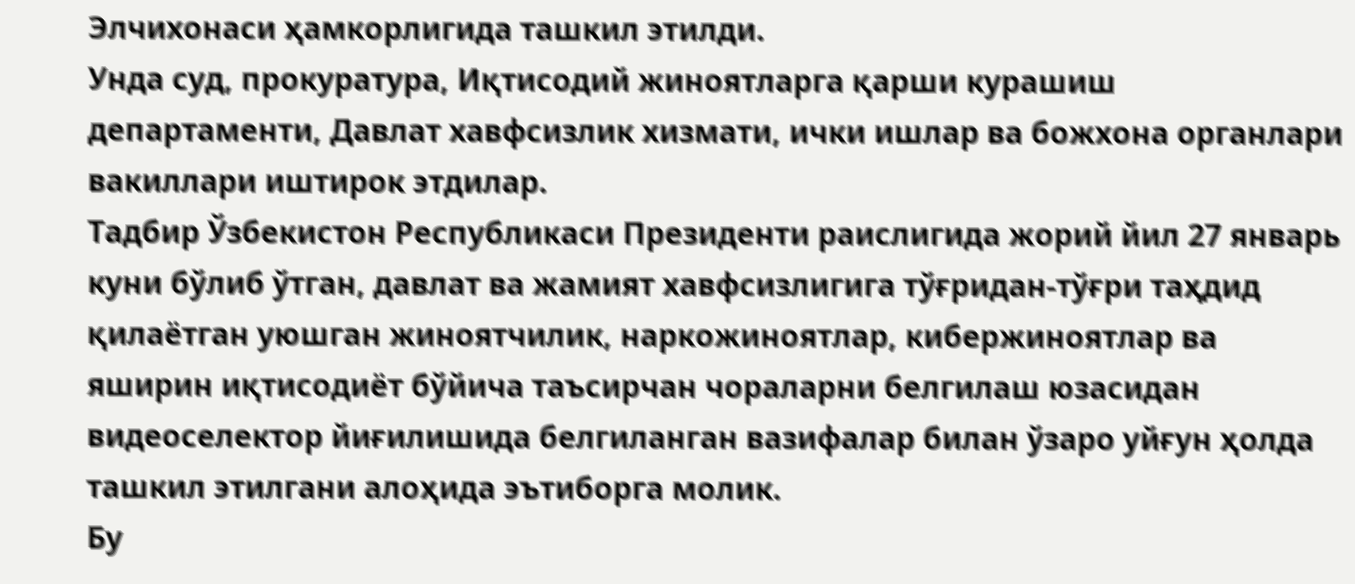Элчихонаси ҳамкорлигида ташкил этилди.
Унда суд, прокуратура, Иқтисодий жиноятларга қарши курашиш департаменти, Давлат хавфсизлик хизмати, ички ишлар ва божхона органлари вакиллари иштирок этдилар.
Тадбир Ўзбекистон Республикаси Президенти раислигида жорий йил 27 январь куни бўлиб ўтган, давлат ва жамият хавфсизлигига тўғридан-тўғри таҳдид қилаётган уюшган жиноятчилик, наркожиноятлар, кибержиноятлар ва яширин иқтисодиёт бўйича таъсирчан чораларни белгилаш юзасидан видеоселектор йиғилишида белгиланган вазифалар билан ўзаро уйғун ҳолда ташкил этилгани алоҳида эътиборга молик.
Бу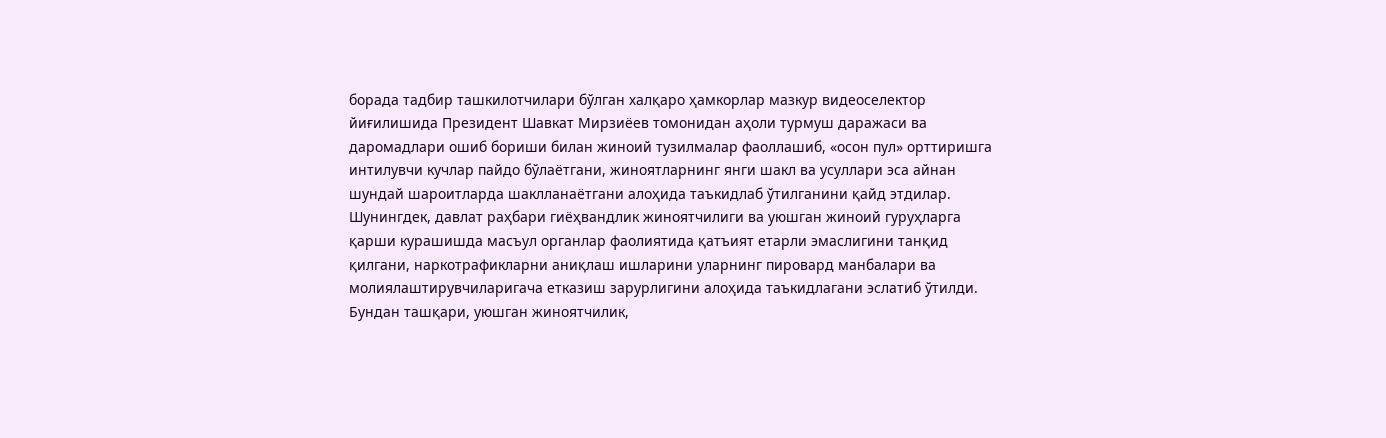борада тадбир ташкилотчилари бўлган халқаро ҳамкорлар мазкур видеоселектор йиғилишида Президент Шавкат Мирзиёев томонидан аҳоли турмуш даражаси ва даромадлари ошиб бориши билан жиноий тузилмалар фаоллашиб, «осон пул» орттиришга интилувчи кучлар пайдо бўлаётгани, жиноятларнинг янги шакл ва усуллари эса айнан шундай шароитларда шаклланаётгани алоҳида таъкидлаб ўтилганини қайд этдилар.
Шунингдек, давлат раҳбари гиёҳвандлик жиноятчилиги ва уюшган жиноий гуруҳларга қарши курашишда масъул органлар фаолиятида қатъият етарли эмаслигини танқид қилгани, наркотрафикларни аниқлаш ишларини уларнинг пировард манбалари ва молиялаштирувчиларигача етказиш зарурлигини алоҳида таъкидлагани эслатиб ўтилди. Бундан ташқари, уюшган жиноятчилик,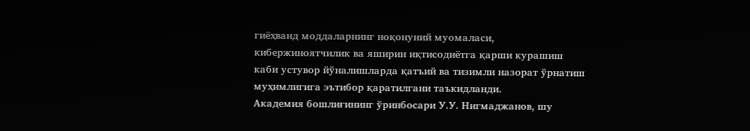гиёҳванд моддаларнинг ноқонуний муомаласи, кибержиноятчилик ва яширин иқтисодиётга қарши курашиш каби устувор йўналишларда қатъий ва тизимли назорат ўрнатиш муҳимлигига эътибор қаратилгани таъкидланди.
Академия бошлиғининг ўринбосари У.У. Нигмаджанов, шу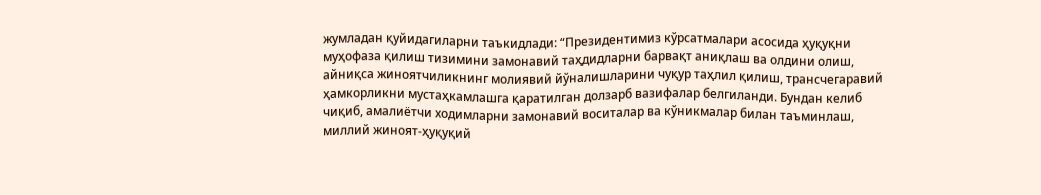жумладан қуйидагиларни таъкидлади: “Президентимиз кўрсатмалари асосида ҳуқуқни муҳофаза қилиш тизимини замонавий таҳдидларни барвақт аниқлаш ва олдини олиш, айниқса жиноятчиликнинг молиявий йўналишларини чуқур таҳлил қилиш, трансчегаравий ҳамкорликни мустаҳкамлашга қаратилган долзарб вазифалар белгиланди. Бундан келиб чиқиб, амалиётчи ходимларни замонавий воситалар ва кўникмалар билан таъминлаш, миллий жиноят-ҳуқуқий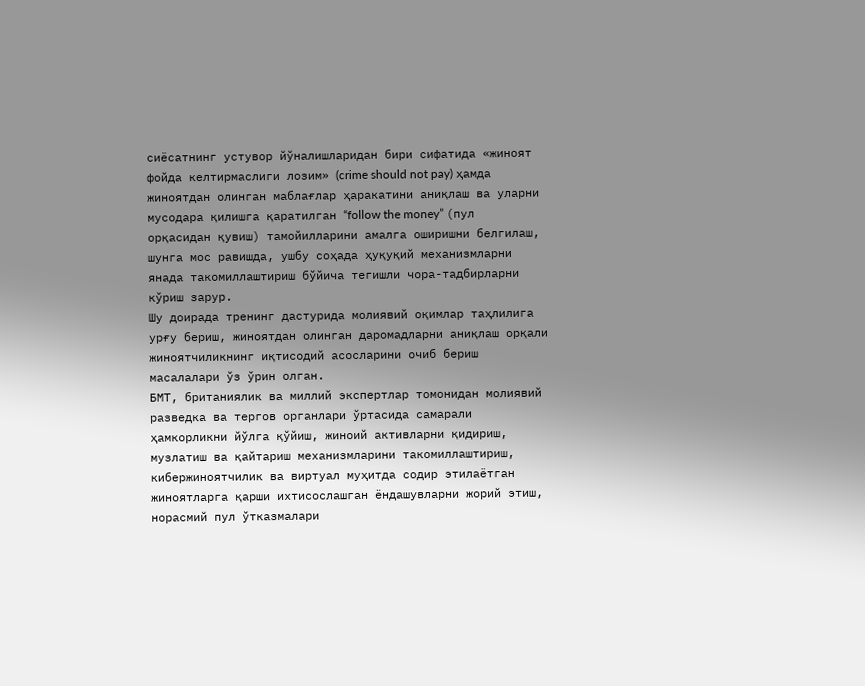сиёсатнинг устувор йўналишларидан бири сифатида «жиноят фойда келтирмаслиги лозим» (crime should not pay) ҳамда жиноятдан олинган маблағлар ҳаракатини аниқлаш ва уларни мусодара қилишга қаратилган “follow the money” (пул орқасидан қувиш) тамойилларини амалга оширишни белгилаш, шунга мос равишда, ушбу соҳада ҳуқуқий механизмларни янада такомиллаштириш бўйича тегишли чора-тадбирларни кўриш зарур.
Шу доирада тренинг дастурида молиявий оқимлар таҳлилига урғу бериш, жиноятдан олинган даромадларни аниқлаш орқали жиноятчиликнинг иқтисодий асосларини очиб бериш масалалари ўз ўрин олган.
БМТ, британиялик ва миллий экспертлар томонидан молиявий разведка ва тергов органлари ўртасида самарали ҳамкорликни йўлга қўйиш, жиноий активларни қидириш, музлатиш ва қайтариш механизмларини такомиллаштириш, кибержиноятчилик ва виртуал муҳитда содир этилаётган жиноятларга қарши ихтисослашган ёндашувларни жорий этиш, норасмий пул ўтказмалари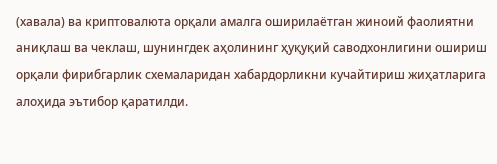(хавала) ва криптовалюта орқали амалга оширилаётган жиноий фаолиятни аниқлаш ва чеклаш, шунингдек аҳолининг ҳуқуқий саводхонлигини ошириш орқали фирибгарлик схемаларидан хабардорликни кучайтириш жиҳатларига алоҳида эътибор қаратилди.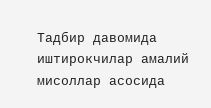Тадбир давомида иштирокчилар амалий мисоллар асосида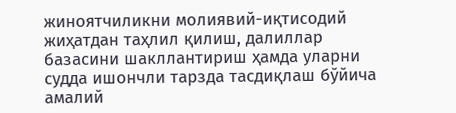жиноятчиликни молиявий-иқтисодий жиҳатдан таҳлил қилиш, далиллар базасини шакллантириш ҳамда уларни судда ишончли тарзда тасдиқлаш бўйича амалий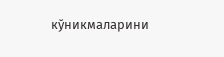кўникмаларини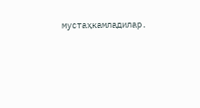мустаҳкамладилар.